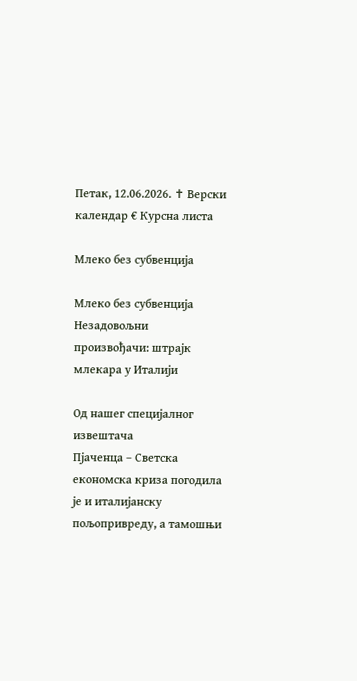Петак, 12.06.2026. ✝ Верски календар € Курсна листа

Млеко без субвенција

Млеко без субвенција
Незадовољни произвођачи: штрајк млекара у Италији

Од нашег специјалног извештача
Пјаченца – Светска економска криза погодила је и италијанску пољопривреду, а тамошњи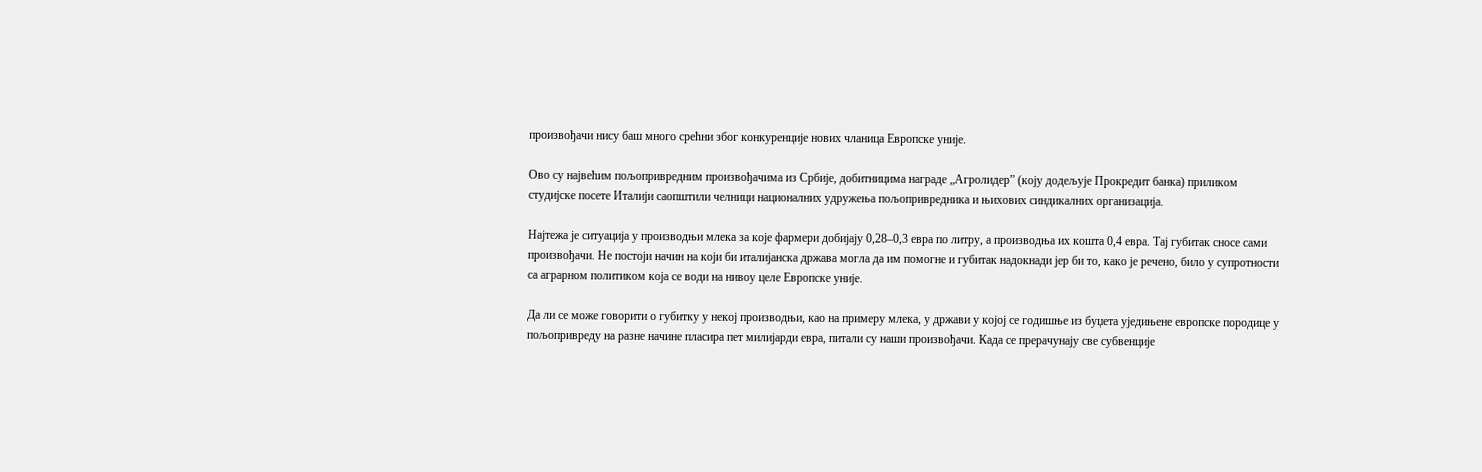произвођачи нису баш много срећни због конкуренције нових чланица Европске уније.

Ово су највећим пољопривредним произвођачима из Србије, добитницима награде „Агролидер” (коју додељује Прокредит банка) приликом студијске посете Италији саопштили челници националних удружења пољопривредника и њихових синдикалних организација.

Најтежа је ситуација у производњи млека за које фармери добијају 0,28–0,3 евра по литру, а производња их кошта 0,4 евра. Тај губитак сносе сами произвођачи. Не постоји начин на који би италијанска држава могла да им помогне и губитак надокнади јер би то, како је речено, било у супротности са аграрном политиком која се води на нивоу целе Европске уније.

Да ли се може говорити о губитку у некој производњи, као на примеру млека, у држави у којој се годишње из буџета уједињене европске породице у пољопривреду на разне начине пласира пет милијарди евра, питали су наши произвођачи. Када се прерачунају све субвенције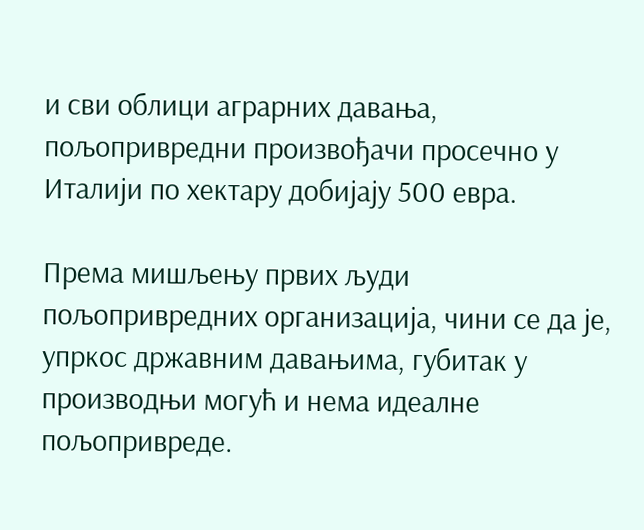и сви облици аграрних давања, пољопривредни произвођачи просечно у Италији по хектару добијају 500 евра.

Према мишљењу првих људи пољопривредних организација, чини се да је, упркос државним давањима, губитак у производњи могућ и нема идеалне пољопривреде.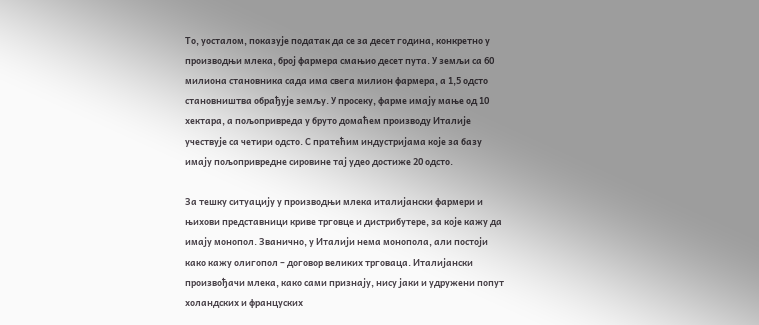То, уосталом, показује податак да се за десет година, конкретно у производњи млека, број фармера смањио десет пута. У земљи са 60 милиона становника сада има свега милион фармера, а 1,5 одсто становништва обрађује земљу. У просеку, фарме имају мање од 10 хектара, а пољопривреда у бруто домаћем производу Италије учествује са четири одсто. С пратећим индустријама које за базу имају пољопривредне сировине тај удео достиже 20 одсто.

За тешку ситуацију у производњи млека италијански фармери и њихови представници криве трговце и дистрибутере, за које кажу да имају монопол. Званично, у Италији нема монопола, али постоји како кажу олигопол – договор великих трговаца. Италијански произвођачи млека, како сами признају, нису јаки и удружени попут холандских и француских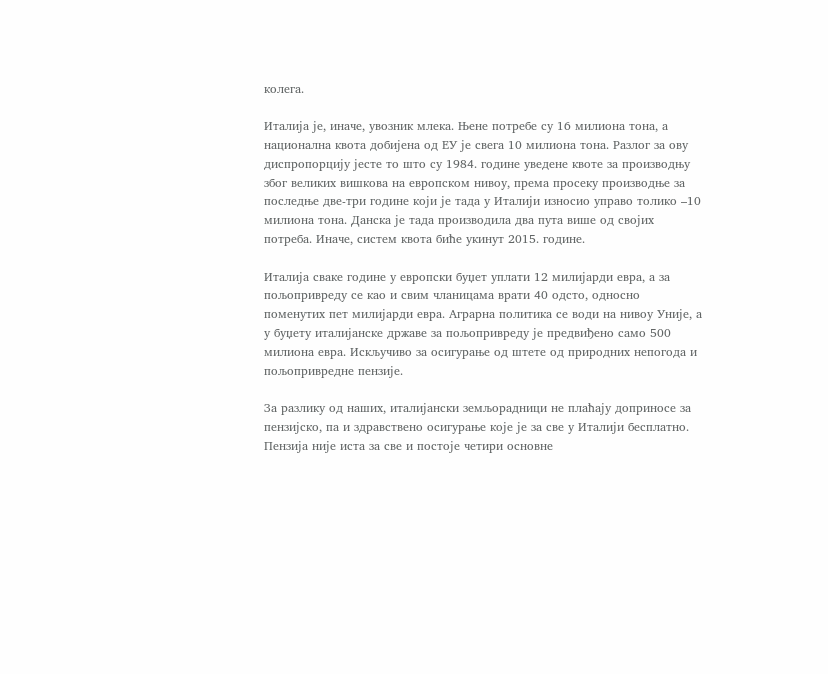колега.

Италија је, иначе, увозник млека. Њене потребе су 16 милиона тона, а национална квота добијена од ЕУ је свега 10 милиона тона. Разлог за ову диспропорцију јесте то што су 1984. године уведене квоте за производњу због великих вишкова на европском нивоу, према просеку производње за последње две-три године који је тада у Италији износио управо толико –10 милиона тона. Данска је тада производила два пута више од својих потреба. Иначе, систем квота биће укинут 2015. године.

Италија сваке године у европски буџет уплати 12 милијарди евра, а за пољопривреду се као и свим чланицама врати 40 одсто, односно поменутих пет милијарди евра. Аграрна политика се води на нивоу Уније, а у буџету италијанске државе за пољопривреду је предвиђено само 500 милиона евра. Искључиво за осигурање од штете од природних непогода и пољопривредне пензије.

За разлику од наших, италијански земљорадници не плаћају доприносе за пензијско, па и здравствено осигурање које је за све у Италији бесплатно. Пензија није иста за све и постоје четири основне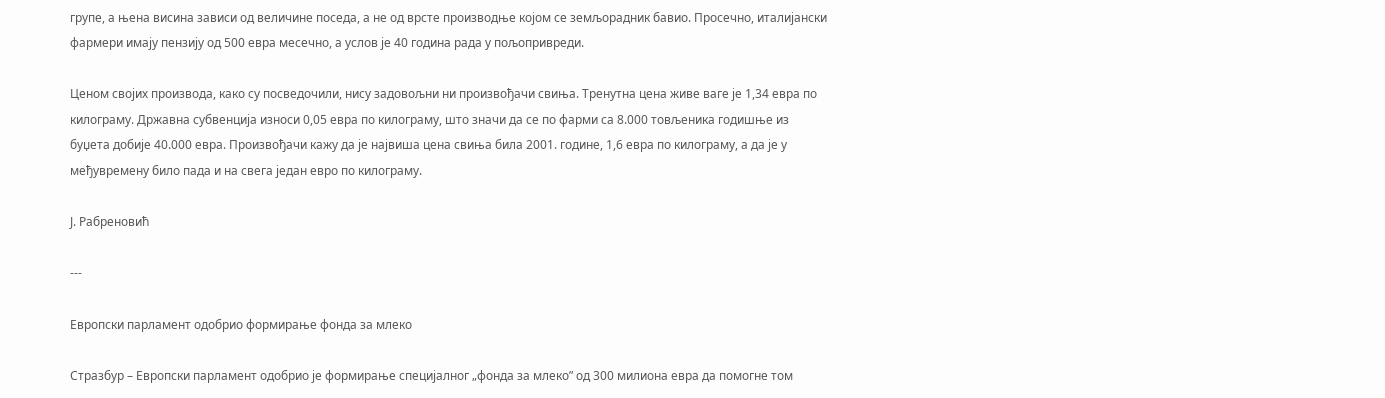групе, а њена висина зависи од величине поседа, а не од врсте производње којом се земљорадник бавио. Просечно, италијански фармери имају пензију од 500 евра месечно, а услов је 40 година рада у пољопривреди.

Ценом својих производа, како су посведочили, нису задовољни ни произвођачи свиња. Тренутна цена живе ваге је 1,34 евра по килограму. Државна субвенција износи 0,05 евра по килограму, што значи да се по фарми са 8.000 товљеника годишње из буџета добије 40.000 евра. Произвођачи кажу да је највиша цена свиња била 2001. године, 1,6 евра по килограму, а да је у међувремену било пада и на свега један евро по килограму.

Ј. Рабреновић

---

Европски парламент одобрио формирање фонда за млеко

Стразбур – Европски парламент одобрио је формирање специјалног „фонда за млеко” од 300 милиона евра да помогне том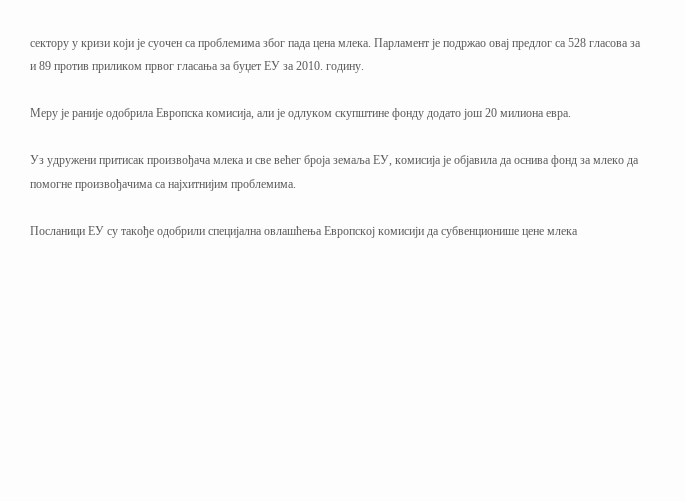сектору у кризи који је суочен са проблемима због пада цена млека. Парламент је подржао овај предлог са 528 гласова за и 89 против приликом првог гласања за буџет ЕУ за 2010. годину.

Меру је раније одобрила Европска комисија, али је одлуком скупштине фонду додато још 20 милиона евра.

Уз удружени притисак произвођача млека и све већег броја земаља ЕУ, комисија је објавила да оснива фонд за млеко да помогне произвођачима са најхитнијим проблемима.

Посланици ЕУ су такође одобрили специјална овлашћења Европској комисији да субвенционише цене млека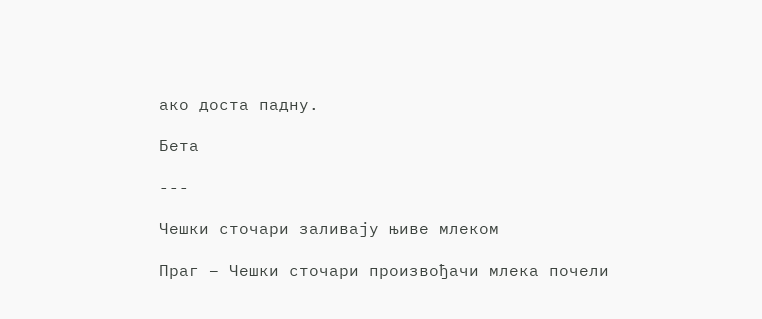ако доста падну.

Бета

---

Чешки сточари заливају њиве млеком

Праг – Чешки сточари произвођачи млека почели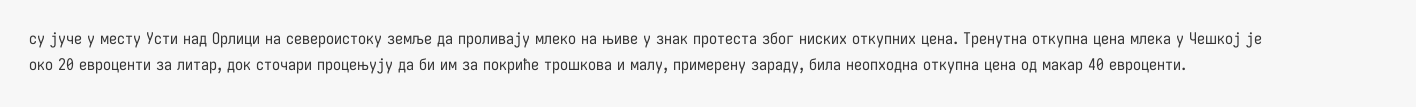су јуче у месту Усти над Орлици на североистоку земље да проливају млеко на њиве у знак протеста због ниских откупних цена. Тренутна откупна цена млека у Чешкој је око 20 евроценти за литар, док сточари процењују да би им за покриће трошкова и малу, примерену зараду, била неопходна откупна цена од макар 40 евроценти.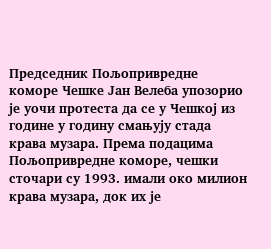Председник Пољопривредне коморе Чешке Јан Велеба упозорио је уочи протеста да се у Чешкој из године у годину смањују стада крава музара. Према подацима Пољопривредне коморе, чешки сточари су 1993. имали око милион крава музара, док их је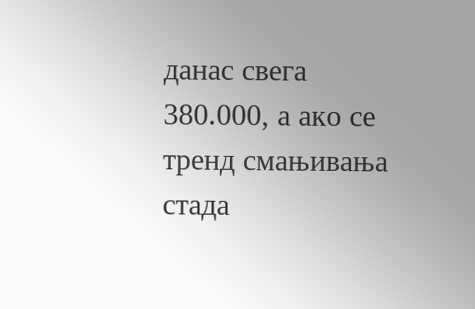данас свега 380.000, а ако се тренд смањивања стада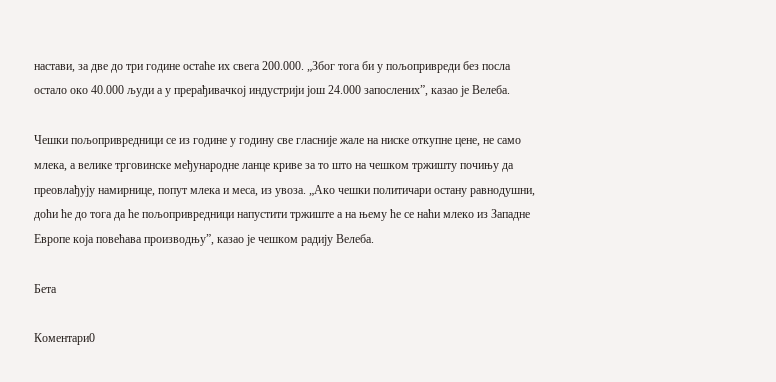настави, за две до три године остаће их свега 200.000. „Због тога би у пољопривреди без посла остало око 40.000 људи а у прерађивачкој индустрији још 24.000 запослених”, казао је Велеба.

Чешки пољопривредници се из године у годину све гласније жале на ниске откупне цене, не само млека, а велике трговинске међународне ланце криве за то што на чешком тржишту почињу да преовлађују намирнице, попут млека и меса, из увоза. „Ако чешки политичари остану равнодушни, доћи ће до тога да ће пољопривредници напустити тржиште а на њему ће се наћи млеко из Западне Европе која повећава производњу”, казао је чешком радију Велеба.

Бета

Коментари0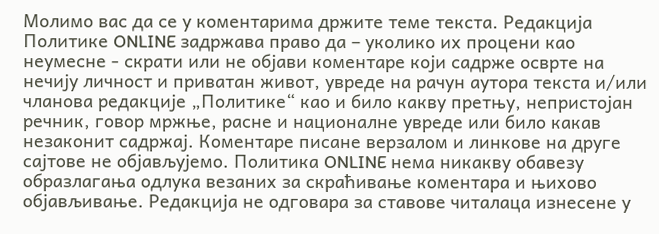Молимо вас да се у коментарима држите теме текста. Редакција Политике ONLINE задржава право да – уколико их процени као неумесне - скрати или не објави коментаре који садрже осврте на нечију личност и приватан живот, увреде на рачун аутора текста и/или чланова редакције „Политике“ као и било какву претњу, непристојан речник, говор мржње, расне и националне увреде или било какав незаконит садржај. Коментаре писане верзалом и линкове на друге сајтове не објављујемо. Политика ONLINE нема никакву обавезу образлагања одлука везаних за скраћивање коментара и њихово објављивање. Редакција не одговара за ставове читалаца изнесене у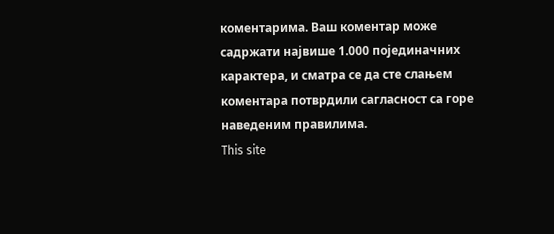коментарима. Ваш коментар може садржати највише 1.000 појединачних карактера, и сматра се да сте слањем коментара потврдили сагласност са горе наведеним правилима.
This site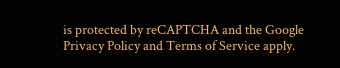is protected by reCAPTCHA and the Google Privacy Policy and Terms of Service apply.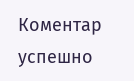Комeнтар успeшно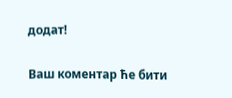додат!

Ваш комeнтар ћe бити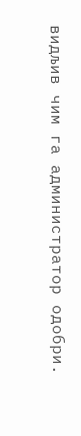видљив чим га администратор одобри.